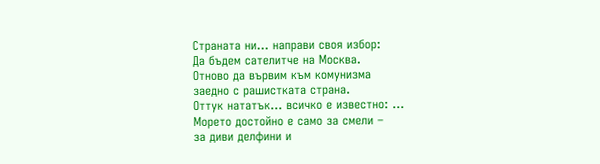Страната ни… направи своя избор:
Да бъдем сателитче на Москва.
Отново да вървим към комунизма
заедно с рашистката страна.
Оттук нататък… всичко е известно: ...
Морето достойно е само за смели –
за диви делфини и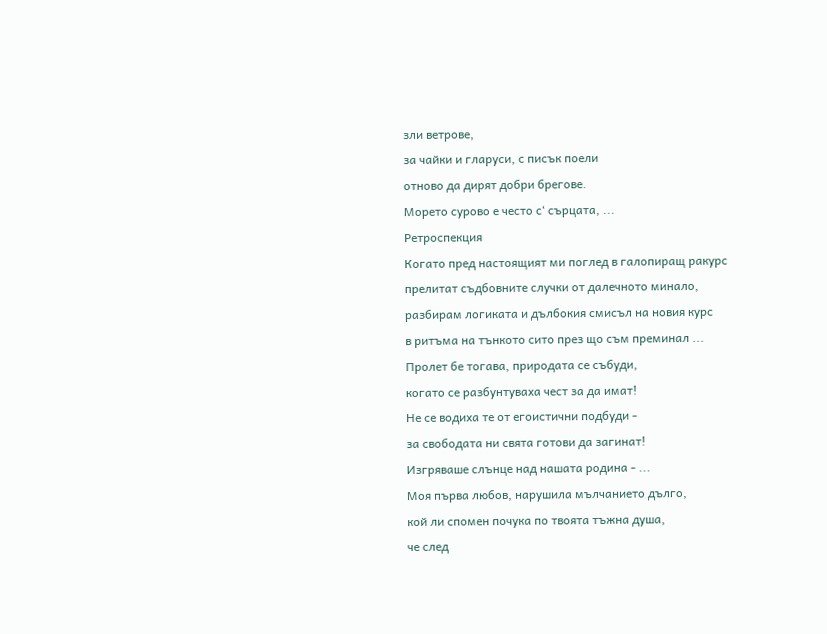зли ветрове,
за чайки и гларуси, с писък поели
отново да дирят добри брегове.
Морето сурово е често с‘ сърцата, ...
Ретроспекция
Когато пред настоящият ми поглед в галопиращ ракурс
прелитат съдбовните случки от далечното минало,
разбирам логиката и дълбокия смисъл на новия курс
в ритъма на тънкото сито през що съм преминал ...
Пролет бе тогава, природата се събуди,
когато се разбунтуваха чест за да имат!
Не се водиха те от егоистични подбуди -
за свободата ни свята готови да загинат!
Изгряваше слънце над нашата родина - ...
Моя първа любов, нарушила мълчанието дълго,
кой ли спомен почука по твоята тъжна душа,
че след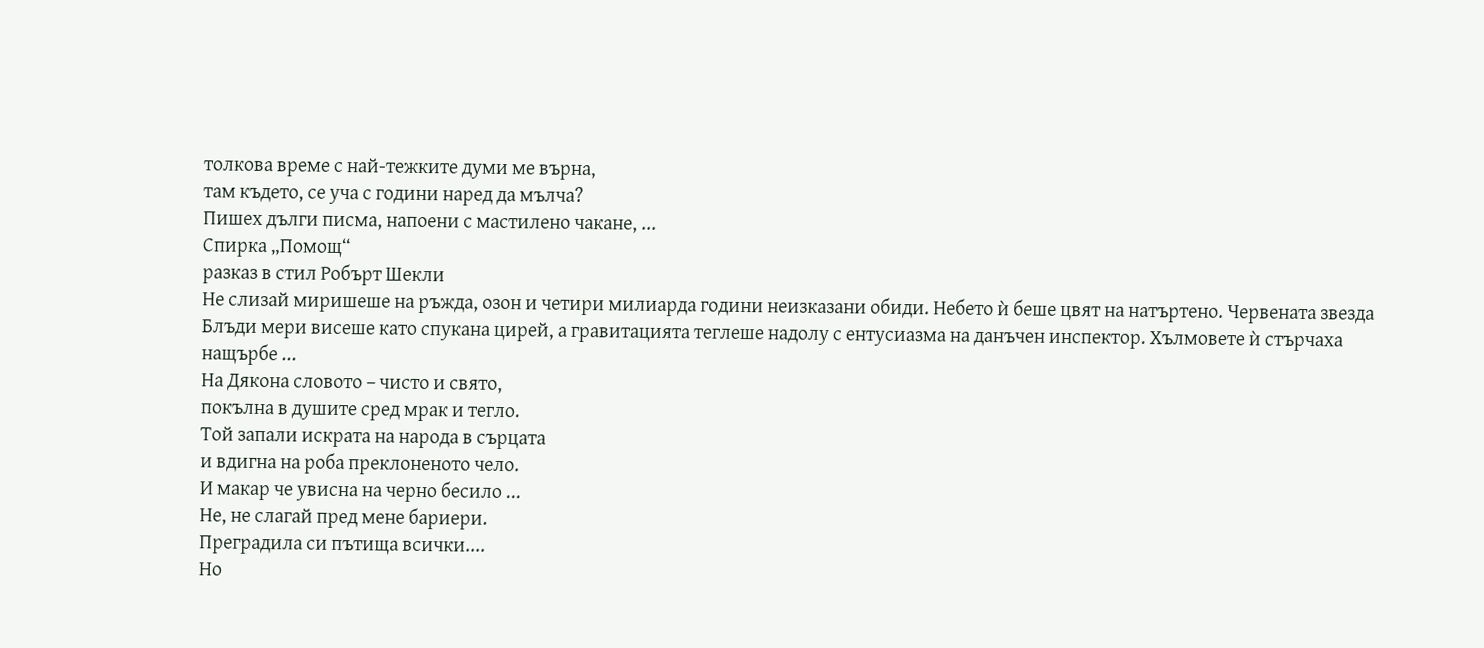толкова време с най-тежките думи ме върна,
там където, се уча с години наред да мълча?
Пишех дълги писма, напоени с мастилено чакане, ...
Спирка „Помощ“
разказ в стил Робърт Шекли
Не слизай миришеше на ръжда, озон и четири милиарда години неизказани обиди. Небето ѝ беше цвят на натъртено. Червената звезда Блъди мери висеше като спукана цирей, а гравитацията теглеше надолу с ентусиазма на данъчен инспектор. Хълмовете ѝ стърчаха нащърбе ...
На Дякона словото – чисто и свято,
покълна в душите сред мрак и тегло.
Той запали искрата на народа в сърцата
и вдигна на роба преклоненото чело.
И макар че увисна на черно бесило ...
Не, не слагай пред мене бариери.
Преградила си пътища всички....
Но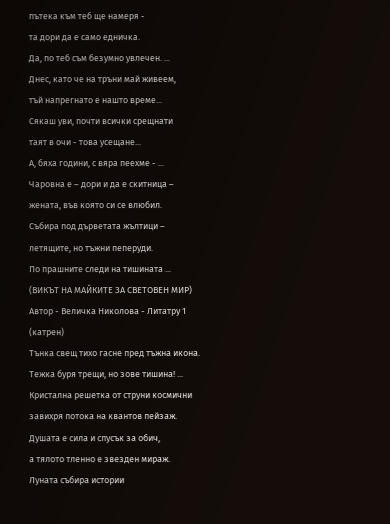пътека към теб ще намеря -
та дори да е само едничка.
Да, по теб съм безумно увлечен. ...
Днес, като че на тръни май живеем,
тъй напрегнато е нашто време...
Сякаш уви, почти всички срещнати
таят в очи - това усещане...
А, бяха години, с вяра пеехме - ...
Чаровна е – дори и да е скитница –
жената, във която си се влюбил.
Събира под дърветата жълтици –
летящите, но тъжни пеперуди.
По прашните следи на тишината ...
(ВИКЪТ НА МАЙКИТЕ ЗА СВЕТОВЕН МИР)
Автор - Величка Николова - Литатру 1
(катрен)
Тънка свещ тихо гасне пред тъжна икона.
Тежка буря трещи, но зове тишина! ...
Кристална решетка от струни космични
завихря потока на квантов пейзаж.
Душата е сила и спусък за обич,
а тялото тленно е звезден мираж.
Луната събира истории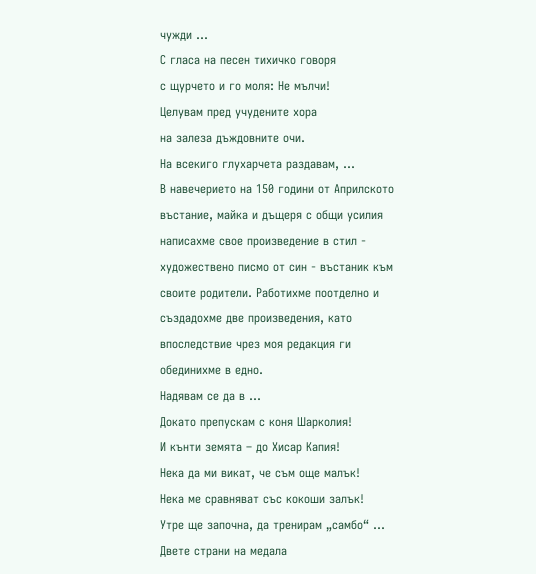чужди ...
С гласа на песен тихичко говоря
с щурчето и го моля: Не мълчи!
Целувам пред учудените хора
на залеза дъждовните очи.
На всекиго глухарчета раздавам, ...
В навечерието на 150 години от Априлското въстание, майка и дъщеря с общи усилия написахме свое произведение в стил - художествено писмо от син - въстаник към своите родители. Работихме поотделно и създадохме две произведения, като впоследствие чрез моя редакция ги обединихме в едно.
Надявам се да в ...
Докато препускам с коня Шарколия!
И кънти земята – до Хисар Капия!
Нека да ми викат, че съм още малък!
Нека ме сравняват със кокоши залък!
Утре ще започна, да тренирам „самбо“ ...
Двете страни на медала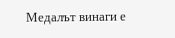Медалът винаги е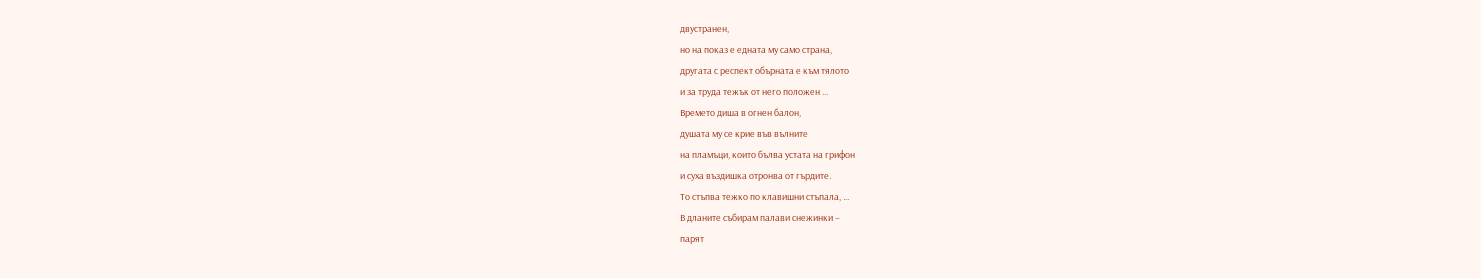двустранен,
но на показ е едната му само страна,
другата с респект обърната е към тялото
и за труда тежък от него положен ...
Времето диша в огнен балон,
душата му се крие във вълните
на пламъци, които бълва устата на грифон
и суха въздишка отронва от гърдите.
То стъпва тежко по клавишни стъпала, ...
В дланите събирам палави снежинки –
парят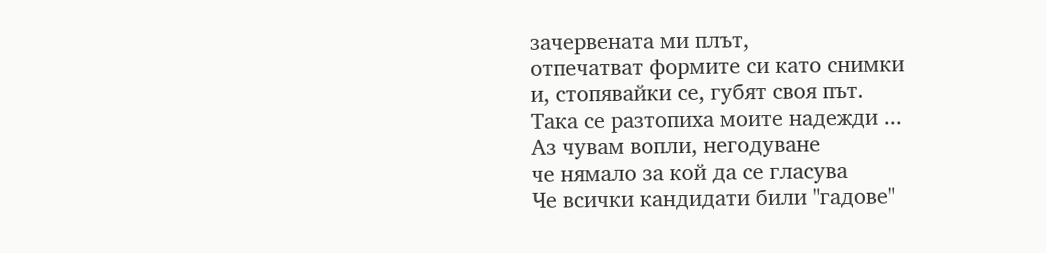зачервената ми плът,
отпечатват формите си като снимки
и, стопявайки се, губят своя път.
Така се разтопиха моите надежди ...
Аз чувам вопли, негодуване
че нямало за кой да се гласува
Че всички кандидати били "гадове"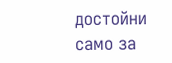достойни само за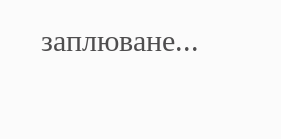заплюване...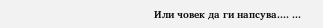Или човек да ги напсува.... ...